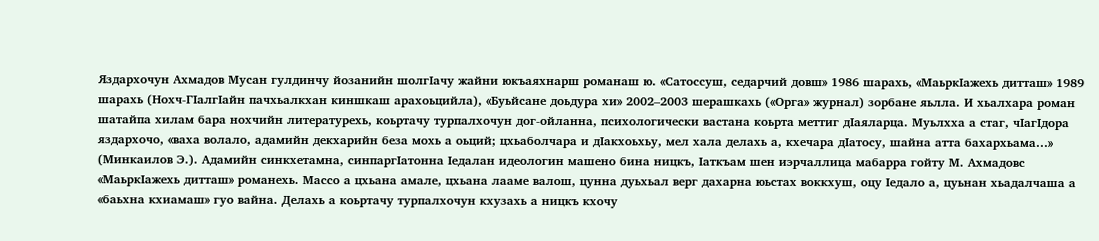Яздархочун Ахмадов Мусан гулдинчу йозанийн шолгIачу жайни юкъаяхнарш романаш ю. «Сатоссуш, седарчий довш» 1986 шарахь, «МаьркIажехь дитташ» 1989 шарахь (Нохч-ГIалгIайн пачхьалкхан киншкаш арахоьцийла), «Буьйсане доьдура хи» 2002–2003 шерашкахь («Орга» журнал) зорбане яьлла. И хьалхара роман шатайпа хилам бара нохчийн литературехь, коьртачу турпалхочун дог-ойланна, психологически вастана коьрта меттиг дIаяларца. Муьлхха а стаг, чIагIдора яздархочо, «ваха волало, адамийн декхарийн беза мохь а оьций; цхьаболчара и дIакхоьхьу, мел хала делахь а, кхечара дIатосу, шайна атта бахархьама…» (Минкаилов Э.). Адамийн синкхетамна, синпаргIатонна Iедалан идеологин машено бина ницкъ, Iаткъам шен иэрчаллица мабарра гойту М. Ахмадовс «МаьркIажехь дитташ» романехь. Массо а цхьана амале, цхьана лааме валош, цунна дуьхьал верг дахарна юьстах воккхуш, оцу Iедало а, цуьнан хьадалчаша а «баьхна кхиамаш» гуо вайна. Делахь а коьртачу турпалхочун кхузахь а ницкъ кхочу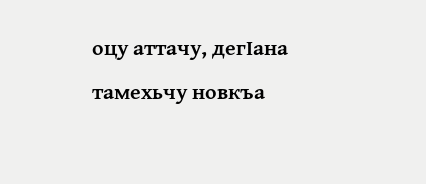оцу аттачу, дегIана тамехьчу новкъа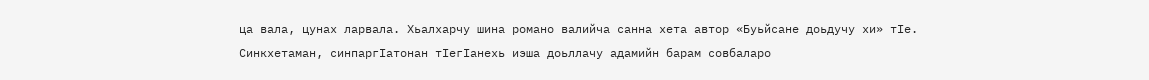ца вала, цунах ларвала. Хьалхарчу шина романо валийча санна хета автор «Буьйсане доьдучу хи» тIе. Синкхетаман, синпаргIатонан тIегIанехь иэша доьллачу адамийн барам совбаларо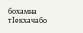бохамна тIекхачабо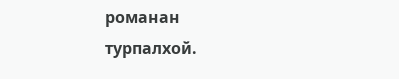романан турпалхой.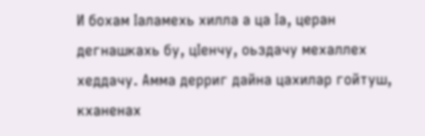И бохам Iаламехь хилла а ца Iа, церан дегнашкахь бу, цIенчу, оьздачу мехаллех хеддачу. Амма дерриг дайна цахилар гойтуш, кханенах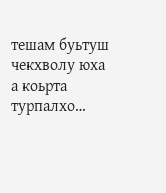тешам буьтуш чекхволу юха а коьрта турпалхо…